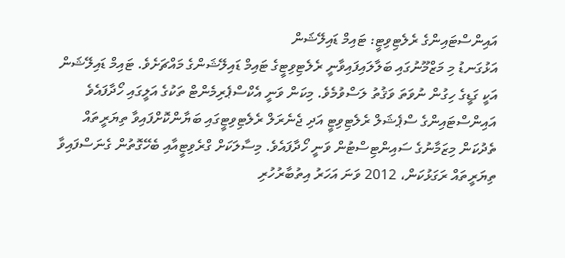އައިންސްޓައިންގެ ރެލެޓިވިޓީ: ޓައިމް ޑައިލޭޝަން
އަޅުގަނޑު މި މަޒްމޫނުގައި ބަލާލައިފައިވާނީ ރެލެޓިވިޓީގެ ޓައިމް ޑައިލޭޝަންގެ މައްޗަށެވެ. ޓައިމް ޑައިލޭޝަން އަކީ ގަޑީގެ ހިގުން ނުވަތަ ވަޤުތު ލަސްވުމެވެ. މިކަން ވަނީ އެކްސްޕެރިމެންޓް ތަކުގެ އަލީގައި ހޯދާފައެވެ އައިންސްޓައިންގެ ސްޕެޝަލް ރެލެޓިވިޓީ އަދި ޖެނެރަލް ރެލެޓިވިޓީގައި ބަޔާންކޮށްފައިވާ ތިޔަރީތައް ތެދުކަން މިޒަމާނުގެ ސައިންޓިސްޓުން ވަނީ ހޯދާފައެވެ. މިސާލަކަށް ގްރެވިޓީއާއި ބެހޭގޮތުން ގެނަސްފައިވާ ތިޔަރީތައް ރަގަޅުކަން، 2012 ވަނަ އަހަރު އިތުބާރުހުރި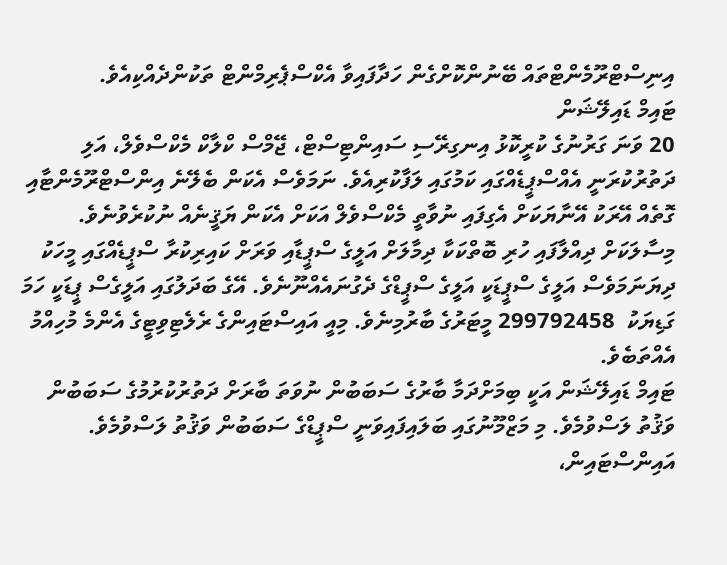އިނިސްޓްރޫމެންޓްތައް ބޭނުންކޮށްގެން ހަދާފައިވާ އެކްސްޕެރިމްންޓް ތަކުންދެއްކިއެވެ.
ޓައިމް ޑައިލޭޝަން
20 ވަނަ ގަރުނުގެ ކުރީކޮޅު އިނގިރޭސި ސައިންޓިސްޓް، ޖޭމްސް ކްލާކް މެކްސްވެލް، އަލި ދަތުރުކުރަނީ އެއްސްޕީޑެއްގައި ކަމުގައި ލަފާކުރިއެވެ. ނަމަވެސް އެކަން ބެލޭނެ އިންސްޓްރޫމެންޓާއި ގޮތެއް އޭރަކު އޭނާޔަކަށް އެގިފައި ނުވާތީ މެކްސްވެލް އަކަށް އެކަން ޔަޤީނެއް ނުކުރެވުނެވެ. މިސާލަކަށް ދިއްލާފައި ހުރި ބޮތްކަކާ ދިމާލަށް އަލީގެ ސްޕީޑާއި ވަރަށް ކައިރިކުރާ ސްޕީޑެއްގައި މީހަކު ދިޔަނަމަވެސް އަލީގެ ސްޕީޑަކީ އަލީގެ ސްޕީޑްގެ ދެގުނައެއްނޫނެވެ. އޭގެ ބަދަލުގައި އަލީގެސް ޕީޑަކީ ހަމަ ގަޑިޔަކު  299792458 މީޓަރުގެ ބާރުމިނެވެ. މިއީ އައިސްޓައިންގެ ރެލެޓިވިޓީގެ އެންމެ މުހިއްމު އެއްތަބެވެ.
ޓައިމް ޑައިލޭޝަން އަކީ ބިމަށްދަމާ ބާރުގެ ސަބަބުން ނުވަތަ ބާރަށް ދަތުރުކުރުމުގެ ސަބަބުން ވަޤުތު ލަސްވުމެވެ. މި މަޒްމޫނުގައި ބަލައިފައިވަނީ ސްޕީޑްގެ ސަބަބުން ވަޤުތު ލަސްވުމެވެ. އައިންސްޓައިން،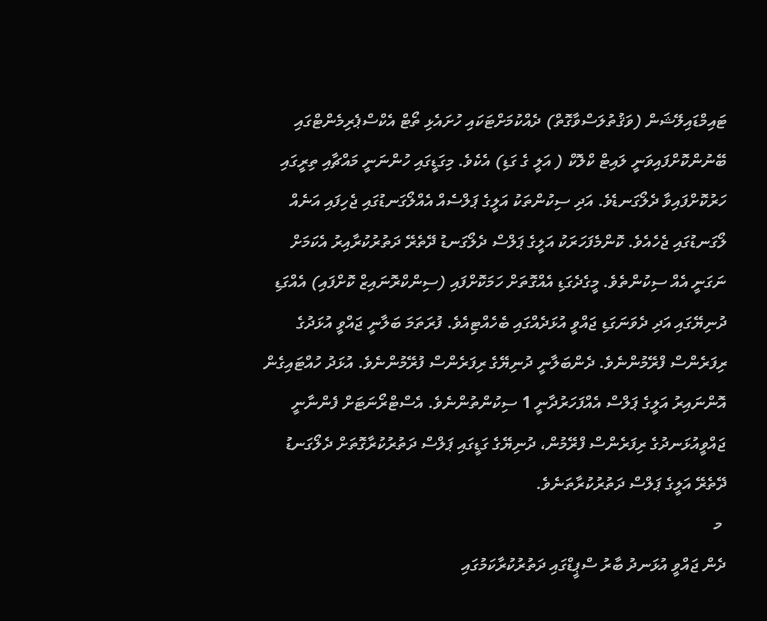ޓައިމްޑައިލޭޝަން (ވަޤުތުލަސްވާގޮތް) ދެއްކުމަށްޓަކައި ހުށައެޅި ތޯޓް އެކްސްޕެރިމެންޓްގައި ބޭނުންކޮށްފައިވަނީ ލައިޓް ކްލޮކް ( އަލީ ގެ ގަޑި) އެކެވެ. މިގަޑީގައި ހުންނަނީ މައްޗާއި ތިރީގައި ހަރުކޮށްފައިވާ ދެލޯގަނޑެވެ. އަދި ސިކުންތަކު އަލީގެ ޕަލްސެއް އެއްލޯގަނޑުގައި ޖެހިފައި އަނެއް ލޯގަނޑުގައި ޖެހެއެވެ. ކޮންމެފަހަރަކު އަލީގެ ޕަލްސް ދެލޯގަނޑު ދޭތެރޭ ދަތުރުކުރާއިރު އެކަމަށް ނަގަނީ އެއް ސިކުންތެވެ. މީގެދެގަޑި އެއްގޮތަށް ހަމަކޮށްފައި (ސިންކްރޮނައިޒް ކޮށްފައި) އެއްގަޑި ދުނިޔޭގައި އަދި ދެވަނަގަޑި ޖައްވީ އުޅަދެއްގައި ބެހެއްޓިއެވެ. ފުރަތަމަ ބަލާނީ ޖައްވީ އުޅަދުގެ ރިފަރެންސް ފްރޭމުންނެވެ. ދެންބަލާނީ ދުނިޔޭގެ ރިފަރެންސް ފުރޭމުންނެވެ. އުޅަދު ހުއްޓައިގެން އޮންނައިރު އަލީގެ ޕަލްސް އެއްފަހަރުދާނީ 1 ސިކުންތުންނެވެ. އެސްޓްރޯނަޓަށް ފެންނާނީ ޖައްވީއުޅަނދުގެ ރިފަރެންސް ފްރޭމުން، ދުނިޔޭގެ ގަޑީގައި ޕަލްސް ދަތުރުކުރާގޮތަށް ދެލޯގަނޑު ދޭތެރޭ އަލީގެ ޕަލްސް ދަތުރުކުރާތަނެވެ.
 މ
ދެން ޖައްވީ އުޅަނދު ބާރު ސްޕީޑްގައި ދަތުރުކުރާކަމުގައި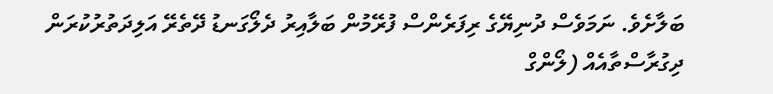ބަލާށެވެ. ނަމަވެސް ދުނިޔޭގެ ރިފަރެންސް ފުރޭމުން ބަލާއިރު ދެލޯގަނޑު ދޭތެރޭ އަލިދަތުރުކުރަން ދިގުރާސްތާއެއް (ލޯންގް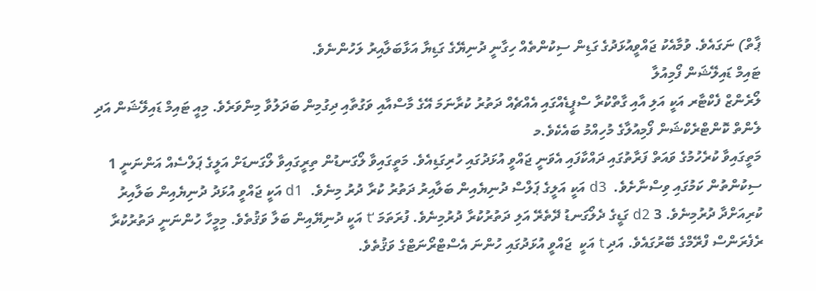ޕާތް) ނަގައެވެ. ވުމާއެކު ޖައްވީއުޅަދުގެ ގަޑިން ސިކުންތެއް ހިގާނީ ދުނިޔޭގެ ގަޑިޔާ އަޅާބަލާއިރު ލަހުންނެވެ.
ޓައިމް ޑައިލޭޝަން ފޯމިއުލާ
ލޯރެންޒް ފެކްޓާރ އަކީ އަލި އާއި ގާތްކުރާ ސްޕީޑެއްގައި އެއްޗެއް ދަތުރު ކުރާނަމަ އޭގެ މާސްއާއި ވަގުތާއި ދިގުމިން ބަދަލުވާ މިންވަރެވެ. މިއީ ޓައިމް ޑައިލޭޝަން އަދި ލެންތް ކޮންޓްރެކްޝަން ފޯމިއުލާގެ މުހިއްމު ބައެކެވެ.މ
މަތީގައިވާ ކުރެހުމުގެ ވައަތް ފަރާތުގައި ދައްކާފައި އެވަނީ ޖައްވީ އުޅަދުގައި ހުރިގަޑިއެވެ. މަތީގައިވާ ލޯގަނޑުން ތިރީގައިވާ ލޯގަނޑަށް އަލީގެ ޕަލްސެއް އަންނަނީ 1 ސިކުންތުން ކަމުގައި ވިސްނާށެވެ.  d3 އަކީ އަލީގެ ޕަލްސް ދުނިޔެއިން ބަލާއިރު ދަތުރު ކުރާ ދުރު މިނެވެ.  d1 އަކީ ޖައްވީ އުޅަދު ދުނިޔެއިން ބަލާއިރު ކުރިއަށްދާ ދުރުމިނެވެ. 3 d2 ގަޑީގެ ދެލޯގަނޑު ދޭތެރޭ އަލި ދަތުރުކުރާ ދުރުމިނެވެ. ފުރަތަމަ ‘t އަކީ ދުނިޔޭއިން ބަލާ ވަޤުތެވެ. މިމީހާ ހުންނަނީ ދަތުރުކުރާ ރެފެރަންސް ފްރޭމްގެ ބޭރުގައެވެ. އަދި t އަކީ  ޖައްވީ އުޅަދުގައި ހުންނަ އެސްޓްރޯނަޓްގެ ވަޤުތެވެ.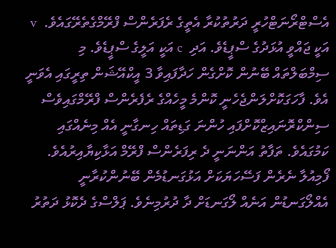އެސްޓްރޯނަޓްހުރީ ދަރުތުކުރާ އެތީގެ ރެފަރެންސް ފްރޭމްގެތެރޭގައެވެ.  v އަކީ ޖައްވީ އުޅަދުގެ ސްޕީޑެވެ. އަދި  c އަކީ އަލީގެ ސްޕީޑެވެ. މި ސިމްބަލްތައް ބޭނުން ކޮށްގެން ހަދާފައިވާ 3 އީކްއޭޝަން ތިރީގައި އެވަނީ އެވެ. ފާހަގަކޮށްލަންޖެހެނީ ކޮންމެ މީހެއްގެ ރެފެރެންސް ފްރޭމްގައިވެސް ސިންކްރޮނައިޒްކޮށްފައި ހުންނަ ގަޑިތައް ހިނގާނީ އެއް މިނެއްގައި ކަމުގައެވެ. ތަފާތު އަންނަނީ ދެ ރިފަރެންސް ފްރޭމް އަޅާކިޔާއިރުއެވެ. ފޯމިއުލާ ނެރެން ފަސޭހަޔަކަށް އަޅުގަނޑުމެން ބޭނުންކުރާނީ އެއްލޯގަނޑުން އަނެއް ލޯގަނޑަށް ދާ ދުރުމިނެވެ. ޕަލްސްގެ ދެކޮޅު ދަތުރު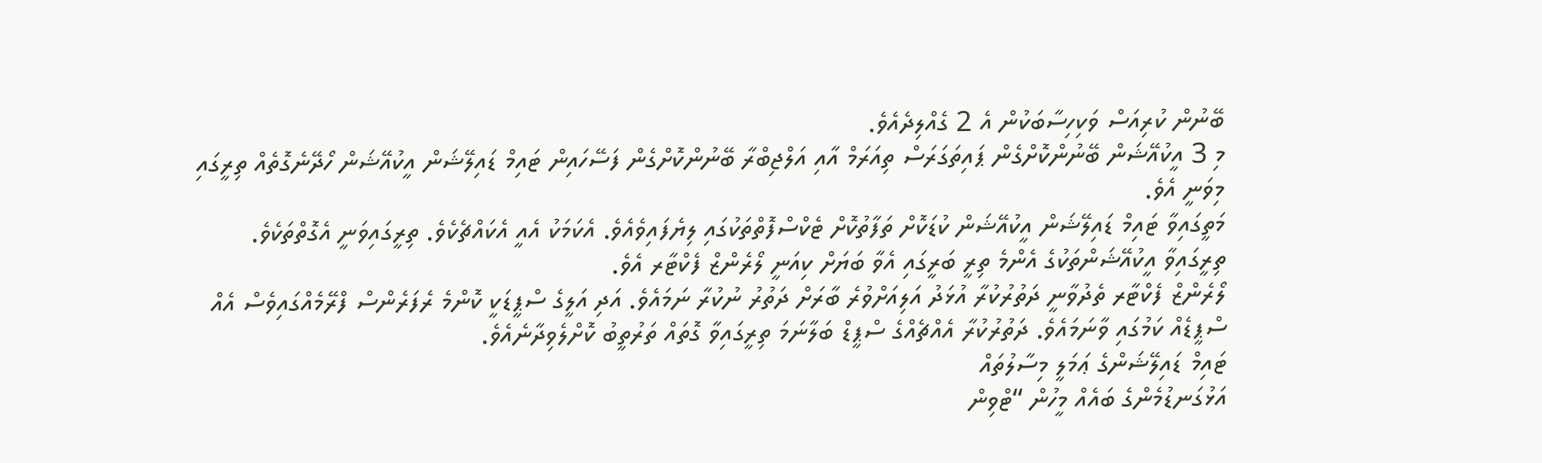ބޭނުން ކުރިއަސް ވަކިހިސާބަކުން އެ 2 ގެއްލިދެއެވެ.
މި 3 އީކުއޭޝަން ބޭނުންކޮށްގެން ޕައިތަގަރަސް ތިއަރަމް އާއި އަލްޖިބްރާ ބޭނުންކޮށްގެން ފަސޭހައިން ޓައިމް ޑައިލޭޝަން އީކުއޭޝަން ހޯދޭނެގޮތެއް ތިރީގައި މިވަނީ އެވެ.
މަތީގައިވާ ޓައިމް ޑައިލޭޝަން އީކުއޭޝަން ކުޑަކޮށް ތަފާތުކޮށް ޓެކްސްފޮތްތަކުގައި ލިޔެފައިވެއެވެ. އެކަމަކު އެއީ އެކައްޗެކެވެ. ތިރީގައިވަނީ އެގޮތްތަކެވެ. ތިރީގައިވާ އީކުއޭޝަންތަކުގެ އެންމެ ތިރީ ބަރީގައި އެވާ ބަޔަށް ކިއަނީ ލޯރެންޒް ފެކްޓާރ އެވެ.
ލޯރެންޒް ފެކްޓާރ ތެދުވާނީ ދަތުރުކުރާ އުޅަދު އަލިއަށްވުރެ ބާރަށް ދަތުރު ނުކުރާ ނަމައެވެ. އަދި އަލީގެ ސްޕީޑަކީ ކޮންމެ ރެފަރެންސް ފްރޭމެއްގައިވެސް އެއް ސްޕީޑެއް ކަމުގައި ވާނަމައެވެ. ދަތުރުކުރާ އެއްޗެއްގެ ސްޕީޑް ބަލާނަމަ ތިރީގައިވާ ގޮތައް ތަރުތީބު ކޮށްލެވިދާނެއެވެ.
ޓައިމް ޑައިލޭޝަންގެ ޢަމަލީ މިސާލުތައް
އަޅުގަނޑުމެންގެ ބައެއް މީހުން “ޓްވިން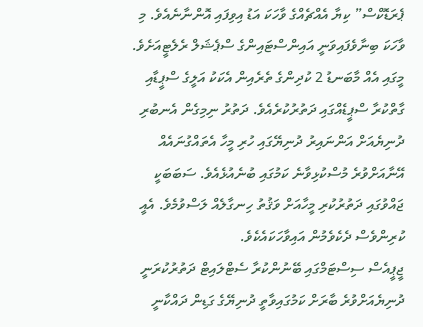ޕެރަޑޮކްސް” ކިޔާ އެއްޗެއްގެ ވާހަކަ އަޑު އިވިފައި އޮންނާނެއެވެ. މި ވާހަކަ ބިނާވެފައިވަނީ އައިންސްޓައިންގެ ސްޕެޝަލް ރެލެޓީއަށެވެ. މީގައި އެއް މާބަނޑު 2 ކުދިންގެ ތެރެއިން އެކަކު އަލީގެ ސްޕީޑާއި ގާތްކުރާ ސްޕީޑެއްގައި ދަތުރުކުރެއެވެ. ދަތުރު ނިމިގެން އެނބުރި ދުނިޔެއަށް އަންނައިރު ދުނިޔޭގައި ހުރި މީހާ އެތައްގުނައެއް އޭނާއަށްވުރެ މުސްކުޅިވާނެ ކަމުގައި ބުނެއުޅެއެވެ. ސަބަބަކީ ޖައްވުގައި ދަތުރުކުރި މީހާއަށް ވަޤުތު ހިނގާލެއް ލަސްވުމެވެ. އެއީ ކުރިންވެސް ދެކެވެމުން އައިވާހަކައެކެވެ.
ޖީޕީއެސް ސިސްޓަމްގައި ބޭނުންކުރާ ސެޓްލައިޓް ދަތުރުކުރަނީ ދުނިޔެއަށްވުރެ ބާރަށް ކަމުގައިވާތީ ދުނިޔޭގެ ގަޑިން ދައްކާނީ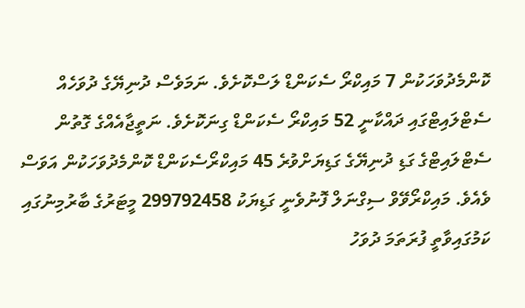ކޮންމެދުވަހަކުން 7 މައިކްރޯ ސެކަންޑް ލަސްކޮށެވެ. ނަމަވެސް ދުނިޔޭގެ ދުވަހެއް ސެޓްލައިޓްގައި ދައްކާނީ 52 މައިކްރޯ ސެކަންޑް ގިނަކޮށެވެ. ނަތީޖާއެއްގެ ގޮތުން ސެޓްލައިޓްގެ ގަޑި ދުނިޔޭގެ ގަޑިޔަށްވުރެ 45 މައިކްރޯސެކަންޑް ކޮންމެދުވަހަކުން އަވަސް ވެއެވެ. މައިކްރޯވޭވް ސިގްނަލް ފޮނުވެނީ ގަޑިޔަކު 299792458 މީޓަރުގެ ބާރުމިނުގައި ކަމުގައިވާތީ ފުރަތަމަ ދުވަހު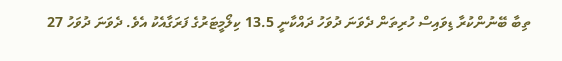ތިބާ ބޭނުންކުރާ ޑިވައިސް ހުރިތަން ދެވަނަ ދުވަހު ދައްކާނީ 13.5 ކިލޯމީޓަރުގެ ފަރަގާއެކު އެވެ. ދެވަނަ ދުވަހު 27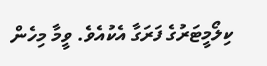ކިލޯމީޓަރުގެ ފަރަގާ އެކުއެވެ. ވީމާ މިހެން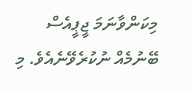މިކަންވާނަމަ ޖީޕީއެސް ބޭނުމެއް ނުކުރެވޭނެއެވެ. މި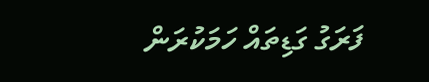ފަރަގު ގަޑިތައް ހަމަކުރަން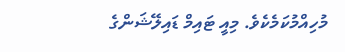މުހިއްމުކަމެކެވެ. މިއީ ޓައިމް ޑައިލޭޝަންގެ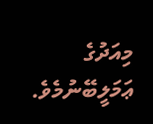މިއަދުގެ ޢަމަލީބޭނުމެވެ.